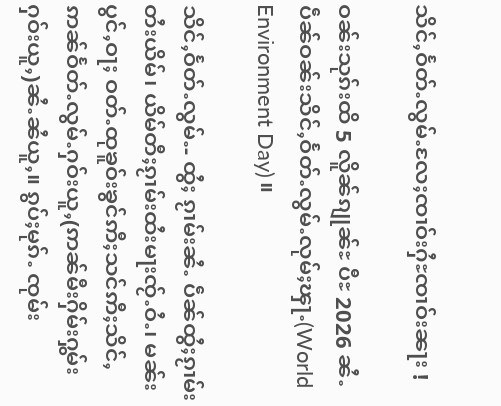သိင်ႇဝႅတ်ႉလွမ်ႉလႄႈၸၢဝ်းႁႆႊၸၢဝ်းၼႃး !

ဝၼ်းသုၵ်းထိ 5 လိူၼ်ၵျုၼ်ႊ ပီႊ 2026 ၼႆႉ ပဵၼ်ဝၼ်းသိင်ႇဝႅတ်ႉလွမ်ႉလုမ်ႈၾႃႉ(World Environment Day)။

သိင်ႇဝႅတ်ႉလွမ်ႉ- ထွႆႈ ၵႂၢမ်းၼႆႉ ပဵၼ်ထွႆႈၵႂၢမ်းတႆးယိမ်၊ ယိမ်တီႈၵႂၢမ်းထႆးမႃးၸႂ်ႉဝႆႉ၊ မၼ်းပွင်ႇဝႃႈ ဝတ်ႉထုၶူဝ်းၶွင်ဢီႈသင်ဢီႈသိင်ႇ ဢၼ်ဝႅတ်ႉလွမ်ႉႁဝ်းယူႇ(ဢၼ်မီးႁိမ်းႁွမ်းႁဝ်းယူႇ)ၼႆႉၼႆယူႇ။ ၵွပ်ႈမုၵ်ႉ ၸုမ်း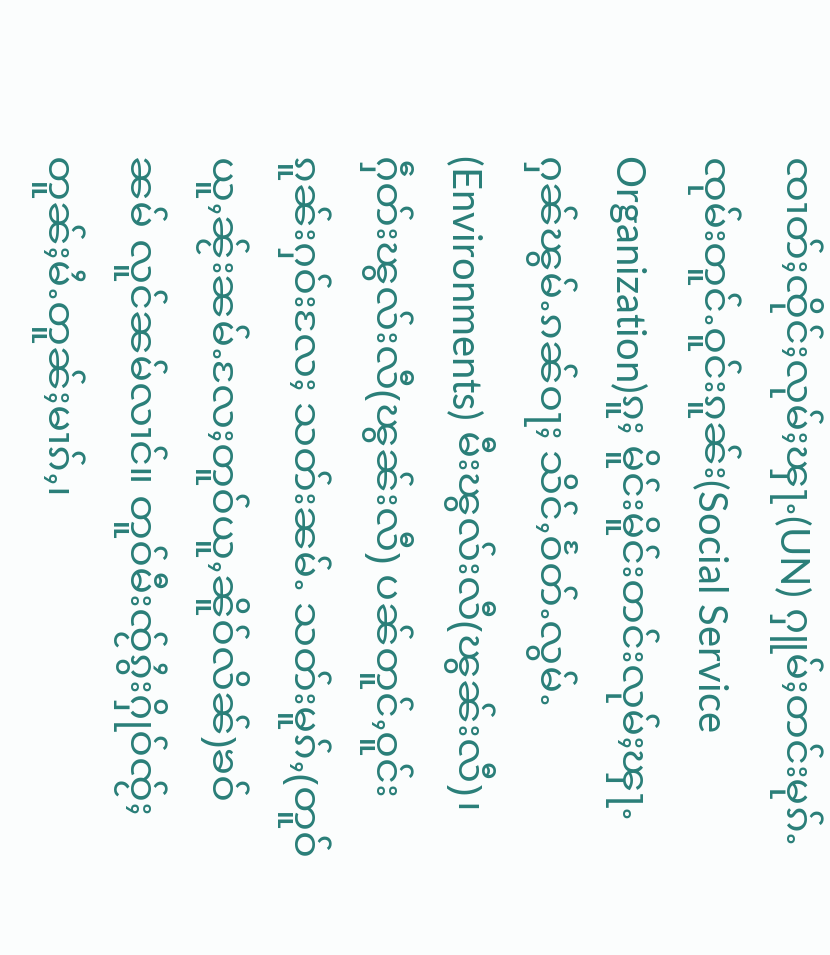ၸၢတ်ႈၸိုင်ႈလုမ်ႈၾႃႉ(UN) ႁူမ်ႈတင်းမုၵ်ႉၸုမ်းတူင်ႉဝူင်းၵူၼ်း(Social Service Organization)ၵူႈ မိူင်းမိူင်းတင်းလုမ်ႈၾႃႉ ႁၼ်ၽွမ်ႉၵၼ်ဝႃႈ သိင်ႇဝႅတ်ႉလွမ်ႉ(Environments) မီးၽွလ်းလီ(ၽွၼ်းလီ)၊ ႁဵတ်းၽွလ်းလီ(ၽွၼ်းလီ) ပၼ်တူင်ႇဝူင်းၵူၼ်းႁဝ်းလႄႈ သတ်းၼမ်ႉ သတ်းမူၵ်ႇ(တူဝ်ယူႇၼႂ်းၼမ်ႉလႄႈတူဝ်ယူႇၼိူဝ်လိၼ်)ၶဝ် ၼမ် လူင်ၼမ်လၢင်။ တူဝ်မီးၸႂ်ၵွႆးႁိုဝ်ၸႂ်ႈ တူၼ်ႈမႆႉတူၼ်ႈမၢၵ်ႇ၊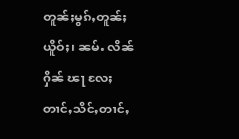တူၼ်ႈမွၵ်ႇတူၼ်ႈယိူဝ်ႈ၊ ၼမ်ႉ လိၼ် ႁိၼ် ၽႃ လႄႈတၢင်ႇသိင်ႇတၢင်ႇ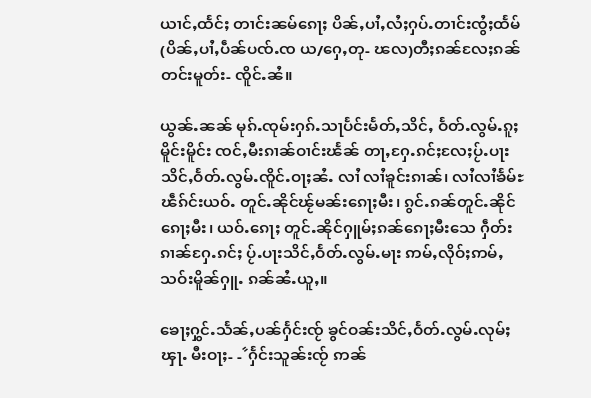ယၢင်ႇထႅင်ႈ တၢင်းၼမ်ၵေႃႈ ပိၼ်ႇပၢႆႇလႆႈႁပ်ႉတၢင်းၸွႆႈထႅမ်(ပိၼ်ႇပၢႆႇပဵၼ်ပၸ်ႉၸ ယ/ႁေႇတု- ၽလ)တီႈၵၼ်လႄႈၵၼ်တင်းမူတ်း- ၸိူင်ႉၼႆ။

ယွၼ်ႉၼၼ် မုၵ်ႉၸုမ်းႁၵ်ႉသႃပႅင်းမႅတ်ႇသိင်ႇ ဝႅတ်ႉလွမ်ႉၵူႈမိူင်းမိူင်း ၸင်ႇမီးၵၢၼ်ဝၢင်းၽႅၼ် တႃႇႁႄႉၵင်ႈလႄႈပႂ်ႉပႃးသိင်ႇဝႅတ်ႉလွမ်ႉၸိူင်ႉဝႃႈၼႆႉ လၢႆ လၢႆၶူင်းၵၢၼ်၊ လၢႆလၢႆၶႅမ်ႊၽဵၵ်င်းယဝ်ႉ တူင်ႉၼိုင်ၽႂ်မၼ်းၵေႃႈမီး၊ ၵွင်ႉၵၼ်တူင်ႉၼိုင်ၵေႃႈမီး၊ ယဝ်ႉၵေႃႈ တူင်ႉၼိုင်ႁူမ်ႈၵၼ်ၵေႃႈမီးသေ ႁဵတ်းၵၢၼ်ႁႄႉၵင်ႈ ပႂ်ႉပႃးသိင်ႇဝႅတ်ႉလွမ်ႉမႃး ဢမ်ႇလိုဝ်ႈဢမ်ႇသဝ်းမိူၼ်ႁူႉ ၵၼ်ၼႆႉယူႇ။

ၶေႃႈႁွင်ႉသႅၼ်ႇပၼ်ႁႅင်းၸႂ် ၶွင်ဝၼ်းသိင်ႇဝႅတ်ႉလွမ်ႉလုမ်ႈၾႃႉ မီးဝႃႈ- -ꧦႁႅင်းသူၼ်းၸႂ် ဢၼ်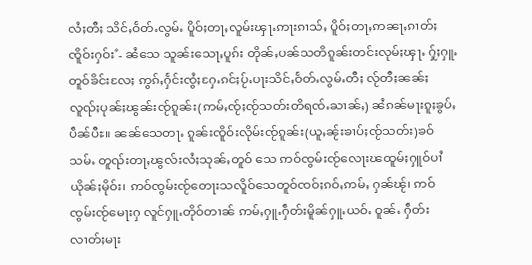လႆႈတီႈ သိင်ႇဝႅတ်ႉလွမ်ႉ ပိူဝ်ႈတႃႇလူမ်းၾႃႉဢႃးၵၢသ်ႇ ပိူဝ်ႈတႃႇဢၼႃႇၵၢတ်ႈၸိူဝ်းႁဝ်းꧦ- ၼႆသေ သူၼ်းသေႃႇပူၵ်း တိုၼ်ႇပၼ်သတိၵူၼ်းတင်းလုမ်ႈၾႃႉ ႁႂ်ႈႁူႉတူဝ်ၶိင်းလႄႈ ဢွၵ်ႇႁႅင်းၸွႆႈႁႄႉၵင်ႈပႂ်ႉပႃးသိင်ႇဝႅတ်ႉလွမ်ႉတီႈ လႂ်တီႈၼၼ်ႈ လူၺ်ႈပုၼ်ႈၽွၼ်းၸႂ်ၵူၼ်း(ဢမ်ႇၸႂ်ႈၸႂ်သတ်းတိရၸ်ႉႀၢၼ်ႇ) ၼႆၵၼ်မႃးၵူႈၶွပ်ႇပဵၼ်ပီႊ။ ၼၼ်သေတႃႉ ၵူၼ်းၸိူဝ်းလိုမ်းၸႂ်ၵူၼ်း(ယူႇၼႂ်းၶၢပ်ႈၸႂ်သတ်း)ၶဝ်သမ်ႉ တူၺ်းတႃႇၽွလ်းလႆႈသုၼ်ႇတူဝ် သေ ဢဝ်ၸွမ်းၸႂ်လေႃးၽထူမ်ႈႁူဝ်ပၢႆယိုၼ်ႈမိုဝ်း၊ ဢဝ်ၸွမ်းၸႂ်တေႃးသလိူဝ်သေတူဝ်ၸဝ်ႈၵဝ်ႇဢမ်ႇ ႁၼ်ၽႂ်၊ ဢဝ်ၸွမ်းၸႂ်မေႃးႁ လူင်ႁူႉတိုဝ်တၢၼ် ဢမ်ႇႁူႉႁဵတ်းမိူၼ်ႁူႉယဝ်ႉ ဝူၼ်ႉ ႁဵတ်း လၢတ်ႈမႃး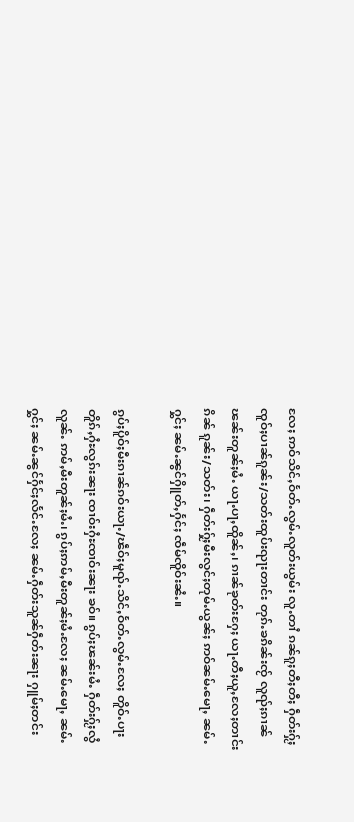လႄႈ ဢဝ်သိင်ႇဝႅတ်ႉလွမ်ႉလူတ်းယွမ်း လူႉတၢႆ ၵၼ်ၵူႈတီႈတီႈ ႁဵတ်းႁႂ်ႈၸူဝ်ႈပၢၼ်ၵူၼ်း/သတ်းထူပ်းၺႃးတၢင်း တုၵ်ႉၶၵိၼ်းၸႂ် လူၺ်ႈၵၢၼ်ၽၼ်းတူၼ်ႈမႆႉ ယႃႉပႃႇထိူၼ်ႇ၊ ၵၢၼ်ၶုတ်းႁႄႈ ယႃႉတီႈယူႇလႄႈတၢင်းၵိၼ် ၵူၼ်း/သတ်း၊ ႁဵတ်းႁႂ်ႈမီးလွင်ႈတုမ်ႉယွၼ်ႈ ဢဝ်ၼမ်ႉမေႃႇ ၼမ်ႉႁွင်ႈ ၼမ်ႉၼွင်ႁိူတ်ႇႁႅင်ႈ ၸဵမ်ၸိူဝ်းၼႆႉ။

ၵွပ်ႈပိူဝ်ႈမီးၵၢၼ်ၵဝ်းယႃႉ/ၽဵဝ်ႈမူၺ်ႉသိင်ႇဝႅတ်ႉလွမ်ႉလႄႈ တိူဝ်ႉပႃးတိူၵ်ႇႁႆႊလွၵ်းၼႃး ၸၢဝ်းႁႆႊၸၢဝ်းၼႃး ၶဝ်။ ၵွပ်ႈၽၼ်းမႆႉ ႁဵတ်းႁႂ်ႈလွႆလူၼ်ႉ ဢမ်ႇမီးတူၼ်ႈမႆႉ၊ ၵွပ်ႈဢမ်ႇမီးတူၼ်ႈမႆႉလႄႈ ၼမ်ႉမေႃႇ ၼမ်ႉႁွင်ႈ ၼမ်ႉၼွင်ႁႅင်ႈလႅင်ႉလႄႈ ၼမ်ႉႁဵတ်းသူၼ်ႁဵတ်းၼႃး ႁူမ်ႈတင်း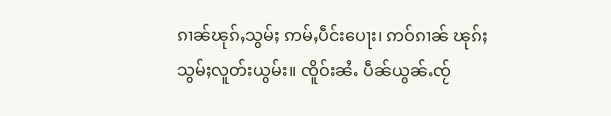ၵၢၼ်ၽုၵ်ႇသွမ်ႈ ဢမ်ႇပဵင်းပေႃး၊ ဢဝ်ၵၢၼ် ၽုၵ်ႈသွမ်ႈလူတ်းယွမ်း။ ၸိူဝ်းၼႆႉ ပဵၼ်ယွၼ်ႉၸႂ်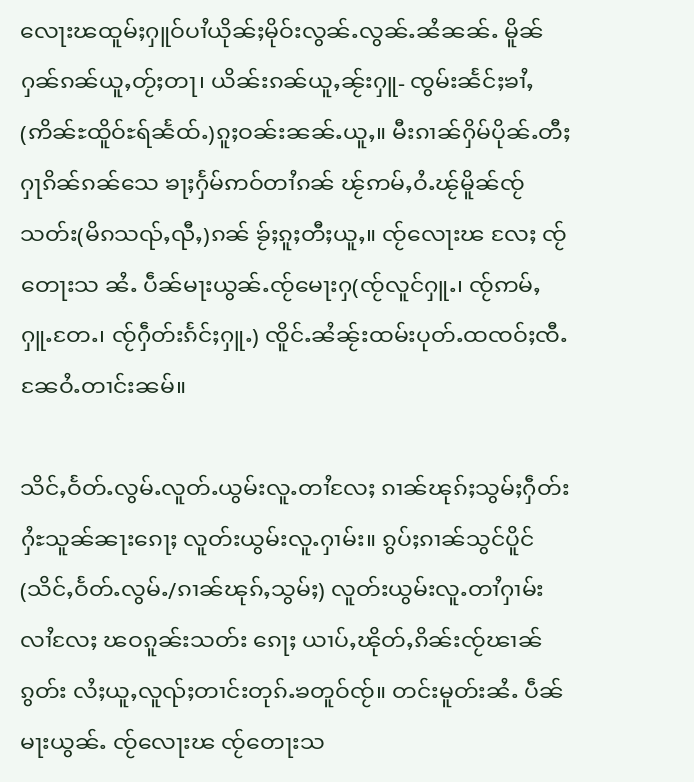လေႃးၽထူမ်ႈႁူဝ်ပၢႆယိုၼ်ႈမိုဝ်းလွၼ်ႉလွၼ်ႉၼႆၼၼ်ႉ မိူၼ်ႁၼ်ၵၼ်ယူႇတႂ်ႈတႃ၊ ယိၼ်းၵၼ်ယူႇၼႂ်းႁူ- ၸွမ်းၼႅင်ႈၶၢႆႇ(ဢိၼ်ႊထိူဝ်ႊရ်ၼႅထ်ႉ)ၵူႈဝၼ်းၼၼ်ႉယူႇ။ မီးၵၢၼ်ႁိမ်ပိုၼ်ႉတီႈႁႃၵိၼ်ၵၼ်သေ ၶႃႈႁႅမ်ဢဝ်တၢႆၵၼ် ၽႂ်ဢမ်ႇဝႆႉၽႂ်မိူၼ်ၸႂ်သတ်း(မိၵသၺ်ႇၺီႇ)ၵၼ် ၶႂ်ႈၵူႈတီႈယူႇ။ ၸႂ်လေႃးၽ လႄႈ ၸႂ်တေႃးသ ၼႆႉ ပဵၼ်မႃးယွၼ်ႉၸႂ်မေႃးႁ(ၸႂ်လူင်ႁူႉ၊ ၸႂ်ဢမ်ႇႁူႉတႄႉ၊ ၸႂ်ႁဵတ်းၵႅင်ႈႁူႉ) ၸိူင်ႉၼႆၼႂ်းထမ်းပုတ်ႉထၸဝ်ႈၸီႉၼႄဝႆႉတၢင်းၼမ်။

သိင်ႇဝႅတ်ႉလွမ်ႉလူတ်ႉယွမ်းလူႉတၢႆလႄႈ ၵၢၼ်ၽုၵ်ႈသွမ်ႈႁဵတ်းႁႆႊသူၼ်ၼႃးၵေႃႈ လူတ်းယွမ်းလူႉႁၢမ်း။ ၵွပ်ႈၵၢၼ်သွင်ပိူင်(သိင်ႇဝႅတ်ႉလွမ်ႉ/ၵၢၼ်ၽုၵ်ႇသွမ်ႈ) လူတ်းယွမ်းလူႉတၢႆႁၢမ်းလၢႆလႄႈ ၽဝၵူၼ်းသတ်း ၵေႃႈ ယၢပ်ႇၽိုတ်ႇၵိၼ်းၸႂ်ၽၢၼ်ၵွတ်း လႆႈယူႇလူၺ်ႈတၢင်းတုၵ်ႉၶတူဝ်ၸႂ်။ တင်းမူတ်းၼႆႉ ပဵၼ်မႃးယွၼ်ႉ ၸႂ်လေႃးၽ ၸႂ်တေႃးသ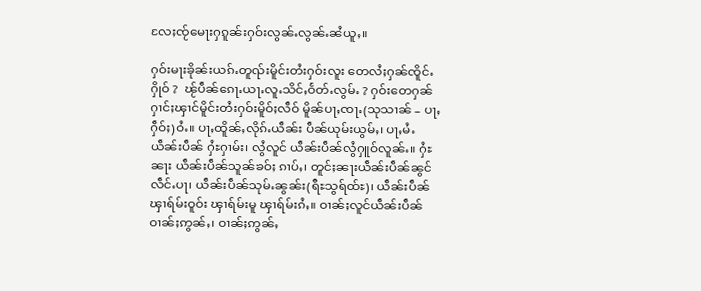လႄႈၸႂ်မေႃးႁၵူၼ်းႁဝ်းလွၼ်ႉလွၼ်ႉၼႆယူႇ။

ႁဝ်းမႃးၶိုၼ်းယၵ်ႉတူၺ်းမိူင်းတႆးႁဝ်းလူး တေလႆႈႁၼ်ၸိူင်ႉႁိုဝ် ?  ၽႂ်ပဵၼ်ၵေႃႉယႃႉလူႉသိင်ႇဝႅတ်ႉလွမ်ႉ ? ႁဝ်းတေႁၼ်ႁၢင်ႈၾၢင်မိူင်းတႆးႁဝ်းမိူဝ်ႈလဵဝ် မိူၼ်ပႃႇၸႃႉ(သုသၢၼ် – ပႃႇႁဵဝ်ႈ)ဝႆႉ။ ပႃႇထိူၼ်ႇလိုၵ်ႉယဵၼ်း ပဵၼ်ယုမ်းယွမ်ႇ၊ ပႃႇမႆႉယဵၼ်းပဵၼ် ႁႆႊႁၢမ်း၊ လွႆလူင် ယဵၼ်းပဵၼ်လွႆႁူဝ်လူၼ်ႉ။ ႁႆႊၼႃး ယဵၼ်းပဵၼ်သူၼ်ၶဝ်ႈ ၵၢပ်ႇ၊ တူင်ႈၼႃးယဵၼ်းပဵၼ်ၼွင်လဵင်ႉပႃ၊ ယဵၼ်းပဵၼ်သုမ်ႉၼွၼ်း(ရီႊသွရ်ထ်ႊ)၊ ယဵၼ်းပဵၼ်ၾၢရ်မ်းဝူဝ်း ၾၢရ်မ်းမူ ၾၢရ်မ်းၵႆႇ။ ဝၢၼ်ႈလူင်ယဵၼ်းပဵၼ်ဝၢၼ်ႈဢွၼ်ႇ၊ ဝၢၼ်ႈဢွၼ်ႇ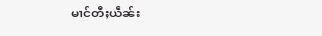မၢင်တီႈယဵၼ်း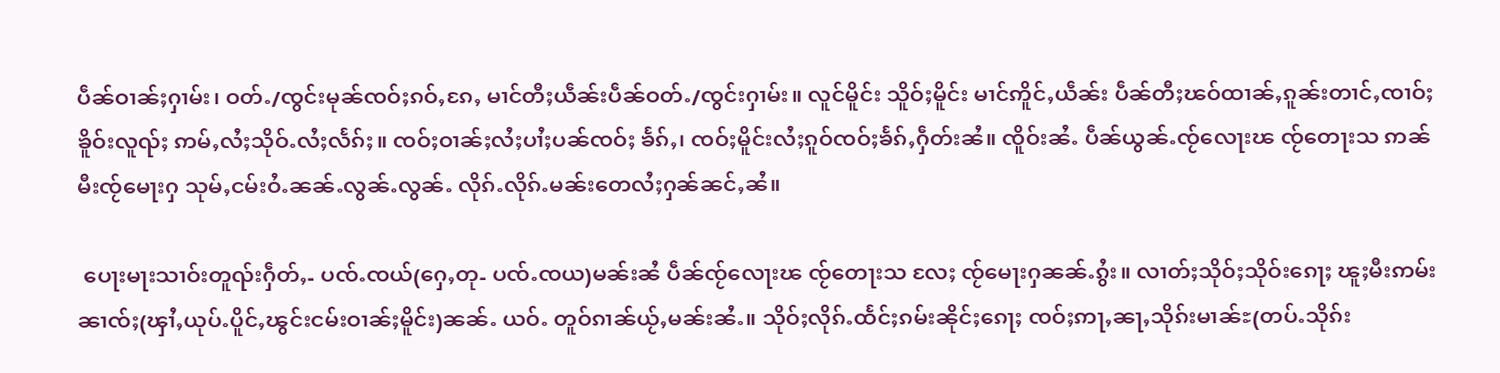ပဵၼ်ဝၢၼ်ႈႁၢမ်း၊ ဝတ်ႉ/ၸွင်းမုၼ်ၸဝ်ႈၵဝ်ႇၵႄႇ မၢင်တီႈယဵၼ်းပဵၼ်ဝတ်ႉ/ၸွင်းႁၢမ်း။ လူင်မိူင်း သိူဝ်ႈမိူင်း မၢင်ဢိူင်ႇယဵၼ်း ပဵၼ်တီႈၽဝ်ထၢၼ်ႇၵူၼ်းတၢင်ႇၸၢဝ်ႈၶိူဝ်းလူၺ်ႈ ဢမ်ႇလႆႈသိုဝ်ႉလႆႈလႅၵ်ႈ။ ၸဝ်ႈဝၢၼ်ႈလႆႈပၢႆႈပၼ်ၸဝ်ႈ ၶႅၵ်ႇ၊ ၸဝ်ႈမိူင်းလႆႈၵူဝ်ၸဝ်ႈၶႅၵ်ႇႁဵတ်းၼႆ။ ၸိူဝ်းၼႆႉ ပဵၼ်ယွၼ်ႉၸႂ်လေႃးၽ ၸႂ်တေႃးသ ဢၼ်မီးၸႂ်မေႃးႁ သုမ်ႇငမ်းဝႆႉၼၼ်ႉလွၼ်ႉလွၼ်ႉ လိုၵ်ႉလိုၵ်ႉမၼ်းတေလႆႈႁၼ်ၼင်ႇၼႆ။

 ပေႃးမႃးသၢဝ်းတူၺ်းႁဵတ်ႇ- ပၸ်ႉၸယ်(ႁေႇတု- ပၸ်ႉၸယ)မၼ်းၼႆ ပဵၼ်ၸႂ်လေႃးၽ ၸႂ်တေႃးသ လႄႈ ၸႂ်မေႃးႁၼၼ်ႉၵွႆး။ လၢတ်ႈသိုဝ်ႈသိုဝ်းၵေႃႈ ၽူႈမီးဢမ်းၼၢၸ်ႈ(ၾၢႆႇယုပ်ႉပိူင်ႇၽွင်းငမ်းဝၢၼ်ႈမိူင်း)ၼၼ်ႉ ယဝ်ႉ တူဝ်ၵၢၼ်ယႂ်ႇမၼ်းၼႆႉ။ သိုဝ်ႈလိုၵ်ႉထႅင်ႈၵမ်းၼိုင်ႈၵေႃႈ ၸဝ်ႈဢႃႇၼႃႇသိုၵ်းမၢၼ်ႊ(တပ်ႉသိုၵ်း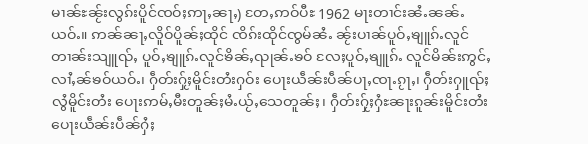မၢၼ်ႊၼႂ်းလွၵ်းပိူင်ၸဝ်ႈဢႃႇၼႃႇ) တႄႇဢဝ်ပီႊ 1962 မႃးတၢင်းၼႆႉၼၼ်ႉယဝ်ႉ။ ဢၼ်ၼႃႇလိူဝ်ပိူၼ်ႈထိုင် ၸိၵ်းထိုင်ၸွမ်ၼႆႉ ၼႂ်းပၢၼ်ပူဝ်ႇၶျူၵ်ႉလူင်တၢၼ်းသျူၺ်ႇ ပူဝ်ႇၶျူၵ်ႉလူင်ၶိၼ်ႇၺုၼ်ႉၶဝ် လႄႈပူဝ်ႇၶျူၵ်ႉ လူင်မိၼ်းဢွင်ႇလၢႆႇၼ်ၶဝ်ယဝ်ႉ၊ ႁဵတ်းႁႂ်ႈမိူင်းတႆးႁဝ်း ပေႃးယဵၼ်းပဵၼ်ပႃႇၸႃႉၵႂႃႇ၊ ႁဵတ်းႁူၺ်ႈလွႆမိူင်းတႆး ပေႃးဢမ်ႇမီးတူၼ်ႈမႆႉယႂ်ႇသေတူၼ်ႈ၊ ႁဵတ်းႁႂ်ႈႁႆႊၼႃးၵူၼ်းမိူင်းတႆး ပေႃးယဵၼ်းပဵၼ်ႁႆႈ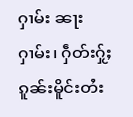ႁၢမ်း ၼႃးႁၢမ်း၊ ႁဵတ်းႁႂ်ႈၵူၼ်းမိူင်းတႆး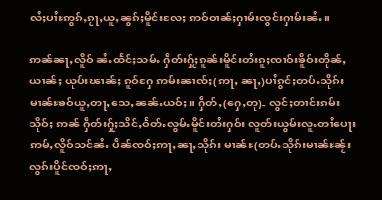လႆႈပၢႆႊဢွၵ်ႇၵႂႃႇယူႇၼွၵ်ႈမိူင်းလႄႈ ဢဝ်ဝၢၼ်ႈႁၢမ်းၸွင်းႁၢမ်းၼႆႉ။

ဢၼ်ၼႃႇလိူဝ် ၼႆႉထႅင်ႈသမ်ႉ ႁဵတ်းႁႂ်ႈၵူၼ်းမိူင်းတႆးၵူႈၸၢဝ်းၶိူဝ်းတိုၼ်ႇယၢၼ်ႈ ယုပ်းၽၢၼ်ႈ ၵူဝ်ႁႄ ဢမ်းၼၢၸ်ႈ(ဢႃႇ ၼႃႇ)ပၢႆၵွင်ႈတပ်ႉသိုၵ်းမၢၼ်ႊၶဝ်ယူႇတႃႇသေႇၼၼ်ႉယဝ်ႈ။ ႁဵတ်ႇ(ႁေႇတု)- လွင်ႈတၢင်းၵမ်းသိုဝ်ႈ ဢၼ် ႁဵတ်းႁႂ်ႈသိင်ႇဝႅတ်ႉလွမ်ႉမိူင်းတႆးႁဝ်း လူတ်းယွမ်းလူႉတၢႆပေႃးဢမ်ႇလိူဝ်သင်ၼႆႉ ပဵၼ်ၸဝ်ႈဢႃႇၼႃႇသိုၵ်း မၢၼ်ႊ(တပ်ႉသိုၵ်းမၢၼ်ႊၼႂ်းလွၵ်းပိူင်ၸဝ်ႈဢႃႇ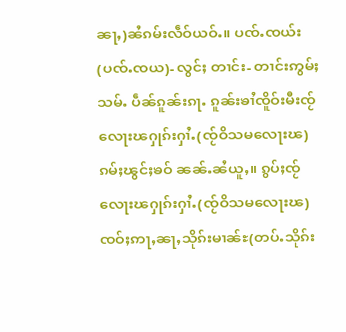ၼႃႇ)ၼႆၵမ်းလဵဝ်ယဝ်ႉ။ ပၸ်ႉၸယ်း(ပၸ်ႉၸယ)- လွင်ႈ တၢင်း- တၢင်းဢွမ်ႈသမ်ႉ ပဵၼ်ၵူၼ်းၵႃႉ ၵူၼ်းၶၢႆၸိူဝ်းမီးၸႂ်လေႃးၽႁုၵ်းႁၢႆႉ(ၸႂ်ဝိသမလေႃးၽ)ၵမ်ႈၽွင်ႈၶဝ် ၼၼ်ႉၼႆယူႇ။ ၵွပ်ႈၸႂ်လေႃးၽႁုၵ်းႁၢႆႉ(ၸႂ်ဝိသမလေႃးၽ) ၸဝ်ႈဢႃႇၼႃႇသိုၵ်းမၢၼ်ႊ(တပ်ႉသိုၵ်း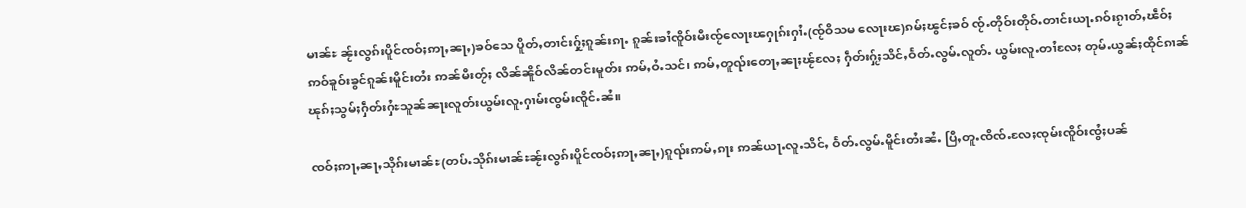မၢၼ်ႊ ၼႂ်းလွၵ်းပိူင်ၸဝ်ႈဢႃႇၼႃႇ)ၶဝ်သေ ပိူတ်ႇတၢင်းႁႂ်ႈၵူၼ်းၵႃႉ ၵူၼ်းၶၢႆၸိူဝ်းမီးၸႂ်လေႃးၽႁုၵ်းႁၢႆႉ(ၸႂ်ဝိသမ လေႃးၽ)ၵမ်ႈၽွင်ႈၶဝ် ၸႂ်ႉတိုဝ်းတိုဝ်ႉတၢင်းယႃႉၵဝ်းၵႂၢတ်ႇၽဵဝ်ႈဢဝ်ၶူဝ်းၶွင်ၵူၼ်းမိူင်းတႆး ဢၼ်မီးတႂ်ႈ လိၼ်ၼိူဝ်လိၼ်တင်းမူတ်း ဢမ်ႇဝႆႉသင်၊ ဢမ်ႇတူၺ်းတေႃႇၼႃႈၽႂ်လႄႈ ႁဵတ်းႁႂ်ႈသိင်ႇဝႅတ်ႉလွမ်ႉလူတ်ႉ ယွမ်းလူႉတၢႆလႄႈ တုမ်ႉယွၼ်ႈထိုင်ၵၢၼ်ၽုၵ်ႈသွမ်ႈႁဵတ်းႁႆႊသူၼ်ၼႃးလူတ်းယွမ်းလူႉႁၢမ်းၸွမ်းၸိူင်ႉၼႆ။

ၸဝ်ႈဢႃႇၼႃႇသိုၵ်းမၢၼ်ႊ(တပ်ႉသိုၵ်းမၢၼ်ႊၼႂ်းလွၵ်းပိူင်ၸဝ်ႈဢႃႇၼႃႇ)ၵူၺ်းဢမ်ႇၵႃး ဢၼ်ယႃႉလူႉသိင်ႇ ဝႅတ်ႉလွမ်ႉမိူင်းတႆးၼႆႉ ပြီႇတူႉၸိၸ်ႉလႄႈၸုမ်းၸိူဝ်းၸွႆႈပၼ်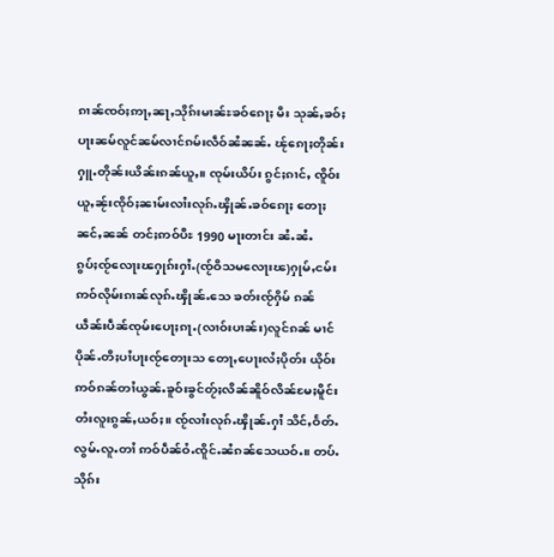ၵၢၼ်ၸဝ်ႈဢႃႇၼႃႇသိုၵ်းမၢၼ်ႊၶဝ်ၵေႃႈ မီး သုၼ်ႇၶဝ်ႈပႃးၼမ်လူင်ၼမ်လၢင်ၵမ်းလဵဝ်ၼႆၼၼ်ႉ ၽႂ်ၵေႃႈတိုၼ်းႁူႉတိုၼ်းယိၼ်းၵၼ်ယူႇ။ ၸုမ်းယိပ်း ၵွင်ႈၵၢင်ႇ ၸိူဝ်းယူႇၼႂ်းၸိုဝ်ႈၼၢမ်းလၢႆးလုၵ်ႉၾိုၼ်ႉၶဝ်ၵေႃႈ တေႃႈၼင်ႇၼၼ် တင်ႈဢဝ်ပီႊ 1990 မႃးတၢင်း ၼႆႉၼႆႉ ၵွပ်ႈၸႂ်လေႃးၽႁုၵ်းႁၢႆႉ(ၸႂ်ဝိသမလေႃးၽ)ႁုမ်ႇငမ်း ဢဝ်လိုမ်းၵၢၼ်လုၵ်ႉၾိုၼ်ႉသေ ၶတ်းၸႂ်ႁိမ် ၵၼ် ယဵၼ်းပဵၼ်ၸုမ်းပေႃႈၵႃႉ(လၢဝ်းပၢၼ်း)လူင်ၵၼ် မၢင်ပိုၼ်ႉတီႈပၢႆပႃးၸႂ်တေႃးသ တေႃႇပေႃးလႆႈပိုတ်း ယိုဝ်း ဢဝ်ၵၼ်တၢႆယွၼ်ႉၶူဝ်းၶွင်တႂ်ႈလိၼ်ၼိူဝ်လိၼ်မႄႈမိူင်းတႆးလူးၵွၼ်ႇယဝ်ႈ။ ၸႂ်လၢႆးလုၵ်ႉၾိုၼ်ႉႁၢႆ သိင်ႇဝႅတ်ႉလွမ်ႉလူႉတၢႆ ဢဝ်ပဵၼ်ဝႆႉၸိူင်ႉၼႆၵၼ်သေယဝ်ႉ။ တပ်ႉသိုၵ်း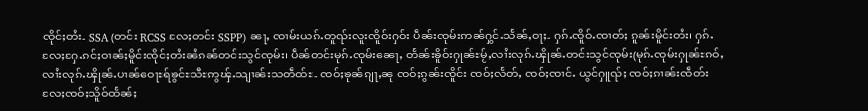ၸိုင်ႈတႆး- SSA (တင်း RCSS လႄႈတင်း SSPP) ၼႃႇ ၸၢမ်းယၵ်ႉတူၺ်းလူးၸိူဝ်းႁဝ်း ပဵၼ်းၸုမ်းဢၼ်ႁွင်ႉသႅၼ်ႇဝႃႈ- ႁၵ်ႉၸိူဝ်ႉၸၢတ်ႈ ၵူၼ်းမိူင်းတႆး၊ ႁၵ်ႉလႄႈႁႄႉၵင်ႈဝၢၼ်ႈမိူင်းၸိုင်ႈတႆးၼႆၵၼ်တင်းသွင်ၸုမ်း၊ ပဵၼ်တင်းမုၵ်ႉၸုမ်းၼေႃႇ တႅၼ်းၶိူဝ်းႁုၼ်ႊမႂ်ႇလၢႆးလုၵ်ႉၾိုၼ်ႉတင်းသွင်ၸုမ်း(မုၵ်ႉၸုမ်းႁုၼ်ႊၵဝ်ႇလၢႆးလုၵ်ႉၾိုၼ်ႉပၢၼ်ဝေႃႊရ်ၶွင်ႊသီႊဢွၾ်ႉသျၢၼ်းသတဵထ်ႊ- ၸဝ်ႈၶုၼ်ၵျႃႇၼု ၸဝ်ႈၵွၼ်းၸိူင်း ၸဝ်ႈလႅတ်ႇ ၸဝ်ႈၸၢင်ႉ ယွင်ႁူၺ်ႈ ၸဝ်ႈၵၢၼ်းၸဵတ်း လႄႈၸဝ်ႈသိူဝ်ထႅၼ်ႈ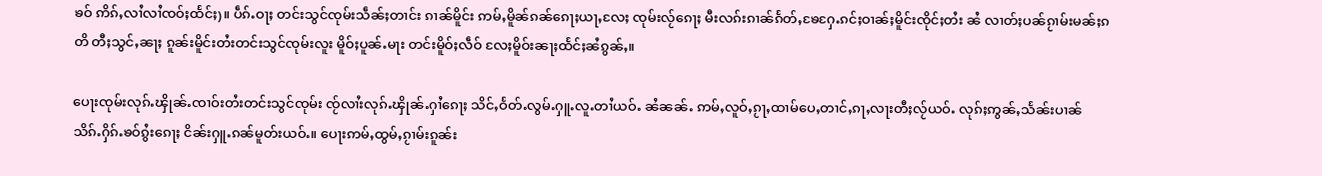ၶဝ် ဢိၵ်ႇလၢႆလၢႆၸဝ်ႈထႅင်ႈ)။ ပဵၵ်ႉဝႃႈ တင်းသွင်ၸုမ်းသဵၼ်ႈတၢင်း ၵၢၼ်မိူင်း ဢမ်ႇမိူၼ်ၵၼ်ၵေႃႈယႃႇလႄႈ ၸုမ်းလႂ်ၵေႃႈ မီးလၵ်းၵၢၼ်ၵႅတ်ႇၶႄႁႄႉၵင်ႈဝၢၼ်ႈမိူင်းၸိုင်ႈတႆး ၼႆ လၢတ်ႈပၼ်ၵႂၢမ်းမၼ်ႈၵတိ တီႈသွင်ႇၼႃႈ ၵူၼ်းမိူင်းတႆးတင်းသွင်ၸုမ်းလူး မိူဝ်ႈပူၼ်ႉမႃး တင်းမိူဝ်ႈလဵဝ် လႄႈမိူဝ်းၼႃႈထႅင်ႈၼႆၵွၼ်ႇ။

ပေႃးၸုမ်းလုၵ်ႉၾိုၼ်ႉၸၢဝ်းတႆးတင်းသွင်ၸုမ်း ၸႂ်လၢႆးလုၵ်ႉၾိုၼ်ႉႁၢႆၵေႃႈ သိင်ႇဝႅတ်ႉလွမ်ႉႁူႉလူႉတၢႆယဝ်ႉ ၼႆၼၼ်ႉ ဢမ်ႇလူဝ်ႇၵႂႃႇထၢမ်ပေႇတၢင်ႇၵႃႇလႃးတီႈလႂ်ယဝ်ႉ လုၵ်ႈဢွၼ်ႇသႅၼ်းပၢၼ်သိၵ်ႉႁိၵ်ႉၶဝ်ၵွႆးၵေႃႈ ငိၼ်းႁူႉၵၼ်မူတ်းယဝ်ႉ။ ပေႃးဢမ်ႇထွမ်ႇၵႂၢမ်းၵူၼ်း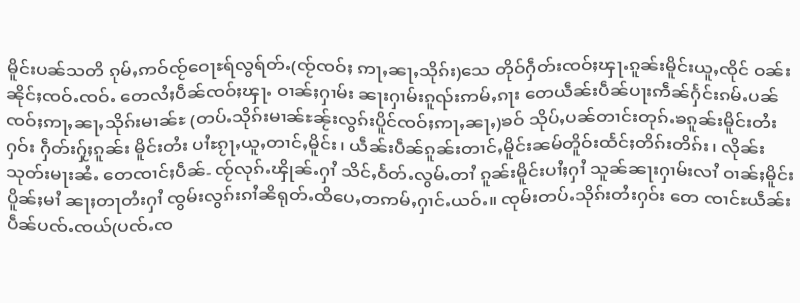မိူင်းပၼ်သတိ ၵုမ်ႇဢဝ်ၸႂ်ဝေႃႊရ်လွရ်တ်ႉ(ၸႂ်ၸဝ်ႈ ဢႃႇၼႃႇသိုၵ်း)သေ တိုဝ်ႁဵတ်းၸဝ်ႈၾႃႉၵူၼ်းမိူင်းယူႇၸိုင် ဝၼ်းၼိုင်ႈၸဝ်ႉၸဝ်ႉ တေလႆႈပဵၼ်ၸဝ်ႈၾႃႉ ဝၢၼ်ႈႁၢမ်း ၼႃးႁၢမ်းၵူၺ်းဢမ်ႇၵႃး တေယဵၼ်းပဵၼ်ပႃးဢဵၼ်ႁႅင်းၵမ်ႉပၼ် ၸဝ်ႈဢႃႇၼႃႇသိုၵ်းမၢၼ်ႊ (တပ်ႉသိုၵ်းမၢၼ်ႊၼႂ်းလွၵ်းပိူင်ၸဝ်ႈဢႃႇၼႃႇ)ၶဝ် သိုပ်ႇပၼ်တၢင်းတုၵ်ႉၶၵူၼ်းမိူင်းတႆးႁဝ်း ႁဵတ်းႁႂ်ႈၵူၼ်း မိူင်းတႆး ပၢႆႊၵႂႃႇယူႇတၢင်ႇမိူင်း၊ ယဵၼ်းပဵၼ်ၵူၼ်းတၢင်ႇမိူင်းၼမ်တိူဝ်းထႅင်ႈတိၵ်းတိၵ်း၊ လိုၼ်းသုတ်းမႃးၼႆႉ တေၸၢင်ႈပဵၼ်- ၸႂ်လုၵ်ႉၾိုၼ်ႉႁၢႆ သိင်ႇဝႅတ်ႉလွမ်ႉတၢႆ ၵူၼ်းမိူင်းပၢႆႈႁၢႆ သူၼ်ၼႃးႁၢမ်းလၢႆ ဝၢၼ်ႈမိူင်း ပိူၼ်ႈမၢႆ ၼႃႈတႃတႆးႁၢႆ ၸွမ်းလွၵ်းၵၢႆၼိရုတ်ႉထိပေႇတဢမ်ႇႁၢင်ႉယဝ်ႉ။ ၸုမ်းတပ်ႉသိုၵ်းတႆးႁဝ်း တေ ၸၢင်ႊယဵၼ်းပဵၼ်ပၸ်ႉၸယ်(ပၸ်ႉၸ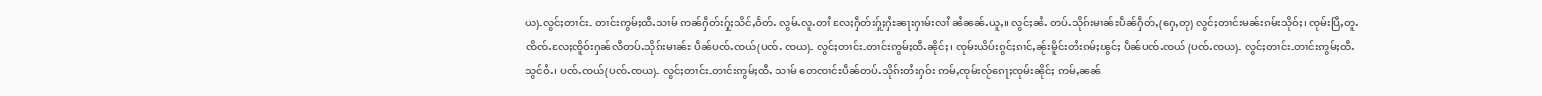ယ)-လွင်ႈတၢင်း- တၢင်းဢွမ်ႈထီႉသၢမ် ဢၼ်ႁဵတ်းႁႂ်ႈသိင်ႇဝႅတ်ႉ လွမ်ႉလူႉတၢႆ လႄႈႁဵတ်းႁႂ်ႈႁႆႊၼႃးႁၢမ်းလၢႆ ၼႆၼၼ်ႉယူႇ။ လွင်ႈၼႆႉ တပ်ႉသိုၵ်းမၢၼ်ႊပဵၼ်ႁဵတ်ႇ(ႁေႇတု) လွင်ႈတၢင်းမၼ်းၵမ်းသိုဝ်ႈ၊ ၸုမ်းပြီႇတူႉၸိၸ်ႉလႄႈၸိူဝ်းႁၼ်လီတပ်ႉသိုၵ်းမၢၼ်ႊ ပဵၼ်ပၸ်ႉၸယ်(ပၸ်ႉ ၸယ)- လွင်ႈတၢင်း-တၢင်းဢွမ်ႈထီႉၼိုင်ႈ၊ ၸုမ်းယိပ်းၵွင်ႈၵၢင်ႇၼႂ်းမိူင်းတႆးၵမ်ႈၽွင်ႈ ပဵၼ်ပၸ်ႉၸယ် (ပၸ်ႉၸယ)- လွင်ႈတၢင်း-တၢင်းဢွမ်ႈထီႉသွင်ဝႆႉ၊ ပၸ်ႉၸယ်(ပၸ်ႉၸယ)- လွင်ႈတၢင်း-တၢင်းဢွမ်ႈထီႉ သၢမ် တေၸၢင်ႊပဵၼ်တပ်ႉသိုၵ်းတႆးႁဝ်း ဢမ်ႇၸုမ်းလႂ်ၵေႃႈၸုမ်းၼိုင်ႈ ဢမ်ႇၼၼ်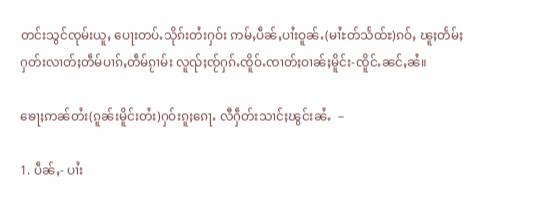တင်းသွင်ၸုမ်းယူႇ ပေႃးတပ်ႉသိုၵ်းတႆးႁဝ်း ဢမ်ႇပဵၼ်ႇပၢႆးဝူၼ်ႉ(မၢႆႊတ်သႅထ်ႊ)ၵဝ်ႇ ၽူႈတႅမ်ႈႁတ်းလၢတ်ႈတဵမ်ပၢၵ်ႇတဵမ်ၵႂၢမ်း လူၺ်ႈၸႂ်ႁၵ်ႉၸိူဝ်ႉၸၢတ်ႈဝၢၼ်ႈမိူင်း-ၸိူင်ႉၼင်ႇၼႆ။

ၶေႃႈဢၼ်တႆး(ၵူၼ်းမိူင်းတႆး)ႁဝ်းၵူႈၵေႃႉ လီႁဵတ်းသၢင်ႈၽွင်းၼႆႉ  –

1. ပဵၼ်ႇ- ပၢႆး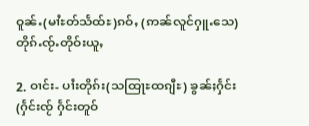ဝူၼ်ႉ(မၢႆႊတ်သႅထ်ႊ)ၵဝ်ႇ (ဢၼ်လူင်ႁူႉသေ) တိုၵ်ႉၸႂ်ႉတိုဝ်းယူႇ

2. ဝၢင်း- ပၢႆးတိုၵ်း(သထြႃႊထၵျီႊ) ၶွၼ်ႈႁႅင်း (ႁႅင်းၸႂ် ႁႅင်းတူဝ်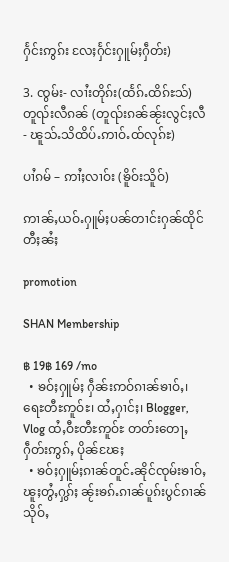ႁႅင်းဢွၵ်း လႄႈႁႅင်းႁူမ်ႈႁဵတ်း)

3. ၸွမ်း- လၢႆးတိုၵ်း(ထႅၵ်ႉထိၵ်ႊသ်) တူၺ်းလီၵၼ် (တူၺ်းၵၼ်ၼႂ်းလွင်ႈလီ- ၽူသ်ႉသိထိပ်ႉဢၢဝ်ႉထ်လုၵ်ႊ)

ပၢႆၵမ် – ဢၢႆႈလၢဝ်း (ၶိူဝ်းသိူဝ်)

ဢၢၼ်ႇယဝ်ႉႁူမ်ႈပၼ်တၢင်းႁၼ်ထိုင်တီႈၼႆႈ

promotion

SHAN Membership

฿ 19฿ 169 /mo
  • ၶဝ်ႈႁူမ်ႈ ႁဵၼ်းဢဝ်ၵၢၼ်ၶၢဝ်ႇ၊ ရေႊတီႊဢူဝ်ႊ၊ ထႆႇႁၢင်ႈ၊ Blogger, Vlog ထႆႇဝီႊတီႊဢူဝ်ႊ တတ်းတေႃႇ ႁဵတ်းဢွၵ်ႇ ပိုၼ်ၽႄႈ
  • ၶဝ်ႈႁူမ်ႈၵၢၼ်တူင်ႉၼိုင်ၸုမ်းၶၢဝ်ႇၽူႈတွႆႇႁွၵ်ႈ ၼႂ်းၶၵ်ႉၵၢၼ်ပူၵ်းပွင်ၵၢၼ်သိုဝ်ႇ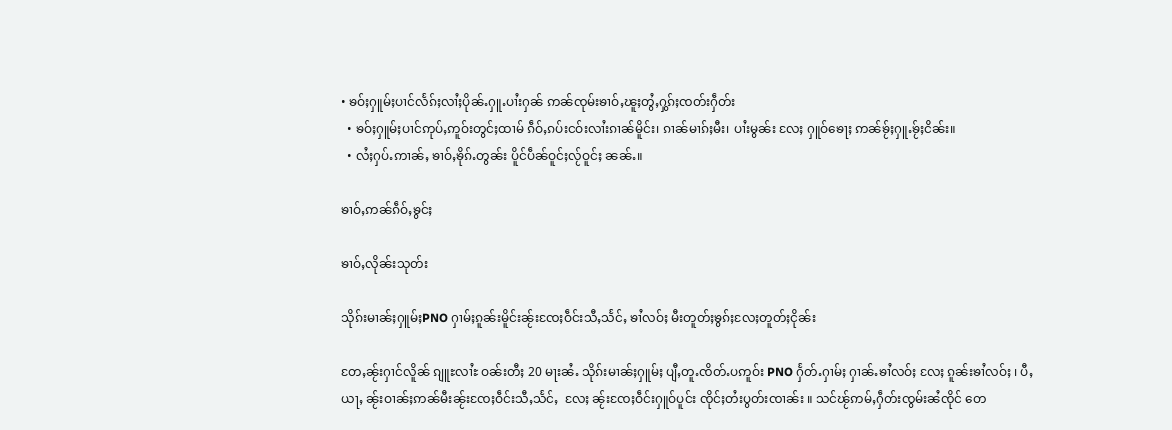• ၶဝ်ႈႁူမ်ႈပၢင်လႅၵ်ႈလၢႆႈပိုၼ်ႉႁူႉပၢႆးႁၼ် ဢၼ်ၸုမ်းၶၢဝ်ႇၽူႈတွႆႇႁွၵ်ႈၸတ်းႁဵတ်း
  • ၶဝ်ႈႁူမ်ႈပၢင်ဢုပ်ႇဢူဝ်းတွင်ႈထၢမ် ၵဵဝ်ႇၵပ်းငဝ်းလၢႆးၵၢၼ်မိူင်း၊ ၵၢၼ်မၢၵ်ႈမီး၊ ပၢႆးမွၼ်း လႄႈ ႁူဝ်ၶေႃႈ ဢၼ်ၶႂ်ႈႁူႉၶႂ်ႈငိၼ်း။
  • လႆႈႁပ်ႉဢၢၼ်ႇ ၶၢဝ်ႇၶိုၵ်ႉတွၼ်း ပိူင်ပဵၼ်ဝူင်ႈလႂ်ဝူင်ႈ ၼၼ်ႉ။

ၶၢဝ်ႇဢၼ်ၵဵဝ်ႇၶွင်ႈ

ၶၢဝ်ႇလိုၼ်းသုတ်း

သိုၵ်းမၢၼ်ႈႁူမ်ႈPNO ႁၢမ်ႈၵူၼ်းမိူင်းၼႂ်းၸႄႈဝဵင်းသီႇသႅင်ႇ ၶၢႆလဝ်ႈ မီးတူတ်ႈၶွၵ်ႈလႄႈတူတ်ႈငိုၼ်း

တႄႇၼႂ်းႁၢင်လိူၼ် ၵျူႊလၢႆႊ ဝၼ်းတီႈ 20 မႃးၼႆႉ သိုၵ်းမၢၼ်ႈႁူမ်ႈ ပျီႇတူႉၸိတ်ႉပဢူဝ်း PNO ႁႅတ်ႉႁၢမ်ႈ ႁၢၼ်ႉၶၢႆလဝ်ႈ လႄႈ ၵူၼ်းၶၢႆလဝ်ႈ ၊ ပီႇယႃႇ ၼႂ်းဝၢၼ်ႈဢၼ်မီးၼႂ်းၸႄႈဝဵင်းသီႇသႅင်ႇ  လႄႈ ၼႂ်းၸႄႈဝဵင်းႁူဝ်ပူင်း ၸိုင်ႈတႆးပွတ်းၸၢၼ်း ။ သင်ၽႂ်ဢမ်ႇႁဵတ်းၸွမ်းၼႆၸိုင် တေ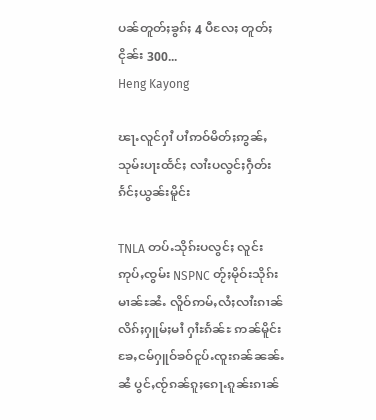ပၼ်တူတ်ႈၶွၵ်ႈ 4 ပီလႄႈ တူတ်ႈငိုၼ်း 300...
Heng Kayong

ၽႃႉလူင်ႁၢႆ ပၢႆဢဝ်မိတ်ႈဢွၼ်ႇသုမ်းပႃးထႅင်ႈ လၢႆးပလွင်ႈႁဵတ်းၵႅင်ႈယွၼ်းမိူင်း

TNLA တပ်ႉသိုၵ်းပလွင်ႈ လူင်းဢုပ်ႇၸွမ်း NSPNC တႂ်ႈမိုဝ်းသိုၵ်းမၢၼ်ႊၼႆႉ လိူဝ်ဢမ်ႇလႆႈလၢႆးၵၢၼ် လိၵ်ႈႁူမ်ႈမၢႆ ႁၢႆႊၵႅၼ်ႊ ဢၼ်မိူင်းၶႄႇငမ်ႁူဝ်ၶဝ်ငူပ်ႉၸူးၵၼ်ၼၼ်ႉၼႆ ပွင်ႇၸႂ်ၵၼ်ၵူႈၵေႃႉၵူၼ်းၵၢၼ်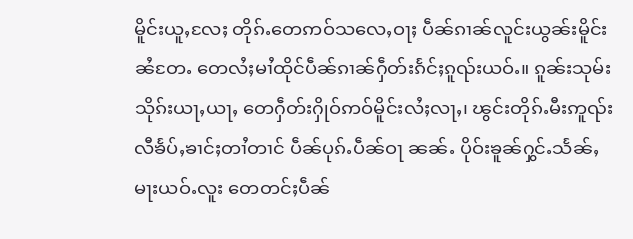မိူင်းယူႇလႄႈ တိုၵ်ႉတေဢဝ်သလေႇဝႃႈ ပဵၼ်ၵၢၼ်လူင်းယွၼ်းမိူင်းၼႆတႄႉ တေလႆႈမၢႆထိုင်ပဵၼ်ၵၢၼ်ႁဵတ်းၵႅင်ႈၵူၺ်းယဝ်ႉ။ ၵူၼ်းသုမ်းသိုၵ်းယႃႇယႃႇ တေႁဵတ်းႁိုဝ်ဢဝ်မိူင်းလႆႈလႃႇ၊ ၽွင်းတိုၵ်ႉမီးဢူၺ်းလီၶႅပ်ႇၶၢင်ႈတၢႆတၢင် ပဵၼ်ပုၵ်ႉပဵၼ်ဝႃ ၼၼ်ႉ ပိုဝ်းၶူၼ်ႁွင်ႉသႅၼ်ႇမႃးယဝ်ႉလူး တေတင်ႈပဵၼ်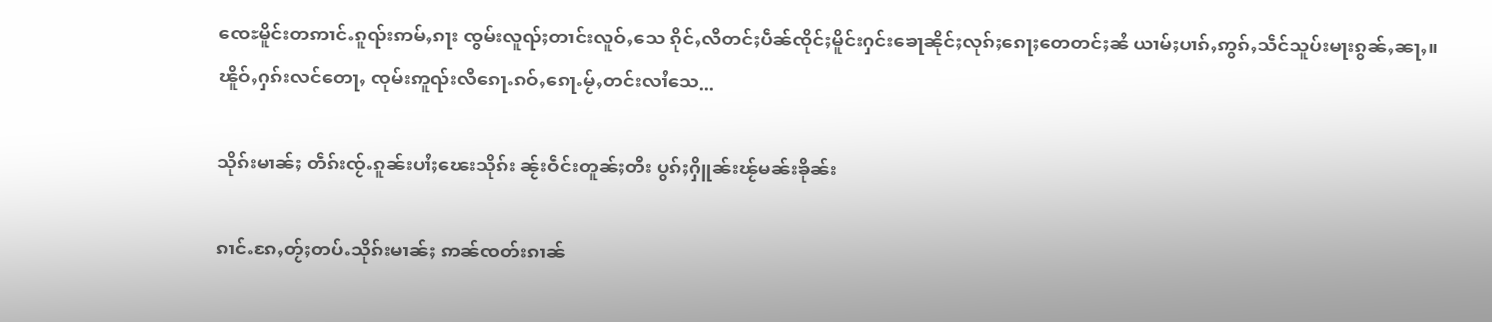ၸေႊမိူင်းတဢၢင်ႉၵူၺ်းဢမ်ႇၵႃး ၸွမ်းလူၺ်ႈတၢင်းလူဝ်ႇသေ ၵိုင်ႇလီတင်ႈပဵၼ်ၸိုင်ႈမိူင်းႁင်းၶေႃၼိုင်ႈလုၵ်ႈၵေႃႈတေတင်ႈၼႆ ယၢမ်ႈပၢၵ်ႇဢွၵ်ႇသဵင်သူပ်းမႃးၵွၼ်ႇၼႃႇ။ ၽိူဝ်ႇႁၵ်းလင်တေႃႇ ၸုမ်းဢူၺ်းလီၵေႃႉၵဝ်ႇၵေႃႉမႂ်ႇတင်းလၢႆသေ...

သိုၵ်းမၢၼ်ႈ တဵၵ်းၸႂ်ႉၵူၼ်းပၢႆႈၽေးသိုၵ်း ၼႂ်းဝဵင်းတူၼ်ႈတီး ပွၵ်ႈႁိူၼ်းၽႂ်မၼ်းၶိုၼ်း

ၵၢင်ႉၵႄႇတႂ်ႈတပ်ႉသိုၵ်းမၢၼ်ႈ ဢၼ်ၸတ်းၵၢၼ်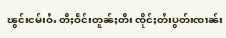ၽွင်းငမ်းဝႆႉ တီႈဝဵင်းတူၼ်ႈတီး ၸိုင်ႈတႆးပွတ်းၸၢၼ်း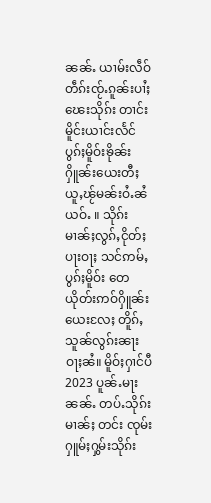ၼၼ်ႉ ယၢမ်းလဵဝ်  တဵၵ်းၸႂ်ႉၵူၼ်းပၢႆႈၽေးသိုၵ်း တၢင်းမိူင်းယၢင်းလႅင် ပွၵ်ႈမိူဝ်းၶိုၼ်းႁိူၼ်းယေးတီႈယူႇၽႂ်မၼ်းဝႆႉၼႆယဝ်ႉ ။ သိုၵ်းမၢၼ်ႈလွၵ်ႇငိုတ်ႈပႃးဝႃႈ သင်ဢမ်ႇပွၵ်ႈမိူဝ်း တေယိုတ်းဢဝ်ႁိူၼ်းယေးလႄႈ တိူၵ်ႇသူၼ်လွၵ်းၼႃး ဝႃႈၼႆ။ မိူဝ်ႈႁၢင်ပီ 2023 ပူၼ်ႉမႃးၼၼ်ႉ တပ်ႉသိုၵ်းမၢၼ်ႈ တင်း ၸုမ်းႁူမ်ႈႁွမ်းသိုၵ်း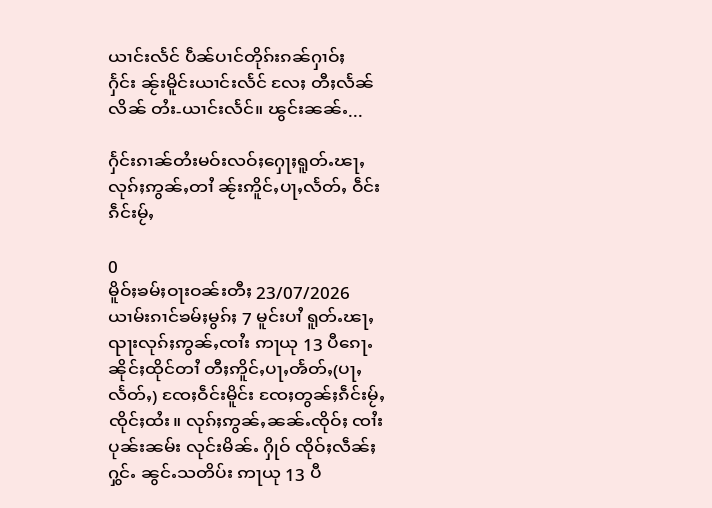ယၢင်းလႅင် ပဵၼ်ပၢင်တိုၵ်းၵၼ်ႁၢဝ်ႈႁႅင်း ၼႂ်းမိူင်းယၢင်းလႅင် လႄႈ တီႈလႅၼ်လိၼ် တႆး-ယၢင်းလႅင်။ ၽွင်းၼၼ်ႉ...

ႁႅင်းၵၢၼ်တႆးမဝ်းလဝ်ႈႁေႃႈရူတ်ႉၽႃႇလုၵ်ႈဢွၼ်ႇတၢႆ ၼႂ်းဢိူင်ႇပႃႇလႅတ်ႇ ဝဵင်းၵဵင်းမႂ်ႇ

0
မိူဝ်ႈၶမ်ႈဝႃးဝၼ်းတီႈ 23/07/2026 ယၢမ်းၵၢင်ၶမ်ႈမွၵ်ႈ 7 မူင်းပၢႆ ရူတ်ႉၽႃႇၺႃးလုၵ်ႈဢွၼ်ႇၸၢႆး ဢႃယု 13 ပီၵေႃႉၼိုင်ႈထိုင်တၢႆ တီႈဢိူင်ႇပႃႇၻႅတ်ႇ(ပႃႇလႅတ်ႇ) ၸႄႈဝဵင်းမိူင်း ၸႄႈတွၼ်ႈၵဵင်းမႂ်ႇ ၸိုင်ႈထႆး။ လုၵ်ႈဢွၼ်ႇၼၼ်ႉၸိုဝ်ႈ ၸၢႆးပုၼ်းၼမ်း လုင်းမိၼ်ႉ ႁိုဝ် ၸိုဝ်ႈလဵၼ်ႈႁွင်ႉ ၼွင်ႉသတိပ်း ဢႃယု 13 ပီ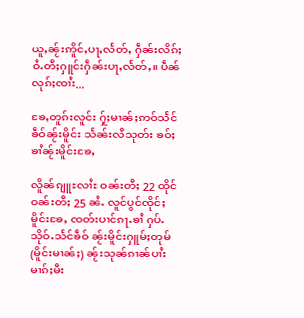ယူႇၼႂ်းဢိူင်ႇပႃႇလႅတ်ႇ ႁဵၼ်းလိၵ်ႈဝႆႉတီႈႁူင်းႁဵၼ်းပႃႇလႅတ်ႇ။ ပဵၼ်လုၵ်ႈၸၢႆး...

ၶႄႇတူၵ်းလူင်း ႁႂ်ႈမၢၼ်ႈဢဝ်သႅင်ၶဵဝ်ၼႂ်းမိူင်း သႅၼ်းလီသုတ်း ၶဝ်ႈၶၢႆၼႂ်းမိူင်းၶႄႇ

လိူၼ်ၵျူႊလၢႆႊ ဝၼ်းတီႈ 22 ထိုင် ဝၼ်းတီႈ 25 ၼႆႉ လူင်ပွင်ၸိုင်ႈမိူင်းၶႄႇ ၸတ်းပၢင်ၵႃႉၶၢႆ ႁပ်ႉသိုဝ်ႉသႅင်ၶဵဝ် ၼႂ်းမိူင်းႁူမ်ႈတုမ် (မိူင်းမၢၼ်ႈ) ၼႂ်းသုၼ်ၵၢၼ်ပၢႆးမၢၵ်ႈမီး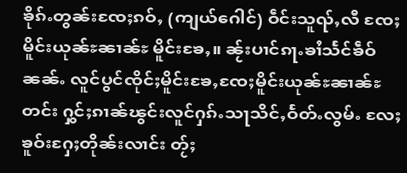ၶိုၵ်ႉတွၼ်းၸႄႈၵဝ်ႇ (ကျယ်‌ဂေါင်) ဝဵင်းသူၺ်ႇလီ ၸႄႈမိူင်းယုၼ်ႊၼၢၼ်ႊ မိူင်းၶႄႇ။ ၼႂ်းပၢင်ၵႃႉၶၢႆသႅင်ၶဵဝ်ၼၼ်ႉ လူင်ပွင်ၸိုင်ႈမိူင်းၶႄႇၸႄႈမိူင်းယုၼ်ႊၼၢၼ်ႊ တင်း ႁွင်ႈၵၢၼ်ၽွင်းလူင်ႁၵ်ႉသႃသိင်ႇဝႅတ်ႉလွမ်ႉ လႄႈ ၶူဝ်းႁႄႈတိုၼ်းလၢင်း တႂ်ႈ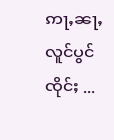ဢႃႇၼႃႇလူင်ပွင်ၸိုင်ႈ ...